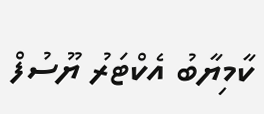ކާމިޔާބު އެކްޓަރު ޔޫސުފް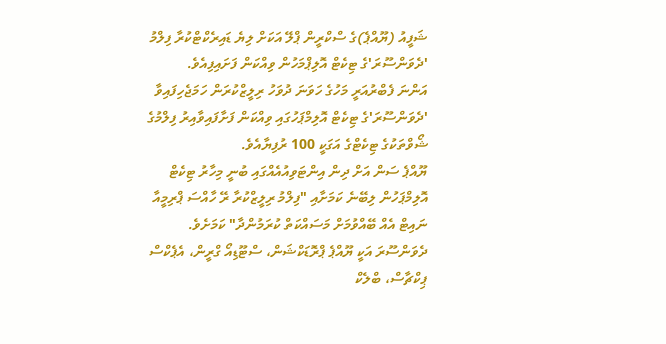ޝަފީއު (ޔޫއްޕެ)ގެ ސްކްރީން ޕްލޭ އަކަށް ލިޔެ ޑައިރެކްޓްކުރާ ފިލްމު 'ދެވަންސޫރަ'ގެ ޓިކެޓް އޮލިޕްމަހުން ވިއްކަން ފަށައިފިއެވެ.
އަންނަ ފެބްރުއަރީ މަހުގެ ހަވަނަ ދުވަހު ރިލީޒްކުރަން ހަމަޖެހިފައިވާ 'ދެވަންސޫރަ'ގެ ޓިކެޓް އޮލިމްޕަހުގައި ވިއްކަން ފަށާފައިވާއިރު ފިލްމުގެ ޝޯވްތަކުގެ ޓިކެޓްގެ އަގަކީ 100 ރުފިޔާއެވެ.
ޔޫއްޕެ ސަން އަށް ދިން އިންޓަވިއުއެއްގައި ބުނީ މިހާރު ޓިކެޓް އޮލިމްޕަހުން ލިބޭނެ ކަމަށާއި "ފިލްމު ރިލީޒްކުރާ ރޭ ހާއްސަ ޕްރިމީއާ ނައިޓް އެއް ބޭއްވުމަށް މަސައްކަތް ކުރަމުންދާ" ކަމަށެވެ.
ދެވަންސޫރަ އަކީ ޔޫއްޕެ ޕްރޮޑަކްޝަން، ސްޓޫޑިއޯ ގްރީން، އެޕެކްސް ޕިކްޗާސް، ބްލެކް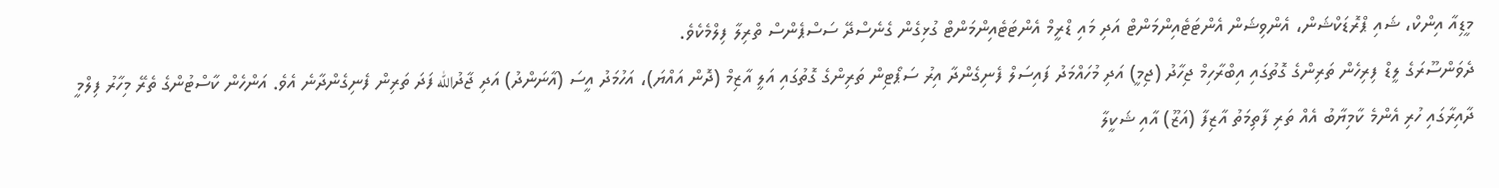މީޑިއާ އިންކް، ޝައި ޕްރޮޑަކްޝަން، އެންވިޝަން އެންޓަޓެއިންމަންޓް އަދި މައި ޑްރީމް އެންޓަޓެއިންމަންޓް ގުޅިގެން ގެނެސްދޭ ސަސްޕެންސް ތްރިލާ ފިލްމެކެވެ.
ދެވަންސޫރަގެ ލީޑް ފިރިހެން ތަރިންގެ ގޮތުގައި އިބްރާހިމް ޖިހާދު (ޖިމީ) އަދި މުހައްމަދު ފައިސަލް ފެނިގެންދާ އިރު ސަޕޯޓިން ތަރިންގެ ގޮތުގައި އަލީ އާޒިމް (ދޮން އައްޔަ)، އަހުމަދު އީސަ (އާނަންދު) އަދި ޖާދުالله ފަދަ ތަރިން ފެނިގެންދާނެ އެވެ. އަންހެން ކާސްޓުންގެ ތެރޭ މިހާރު ފިލްމީ ދާއިރާގައި ހުރި އެންމެ ކާމިޔާބު އެއް ތަރި ފާތިމަތު އާޒިފާ (އަޒޫ) އާއި ޝަކީލާ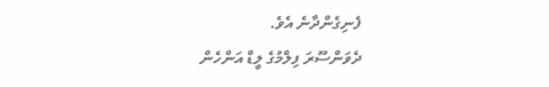ފެނިގެންދާނެ އެވެ.
ދެވަންސޫރަ ފިލްމުގެ ލީޑް އަންހެން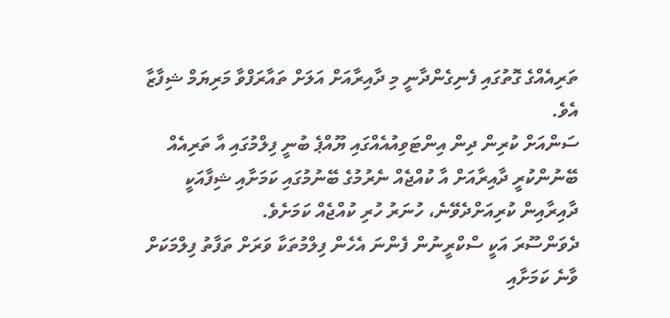ތަރިއެއްގެ ގޮތުގައި ފެނިގެންދާނީ މި ދާއިރާއަށް އަލަށް ތައާރަފްވާ މަރިޔަމް ޝިފާޒާ އެވެ.
ސަންއަށް ކުރިން ދިން އިންޓަވިއުއެއްގައި ޔޫއްޕެ ބުނީ ފިލްމުގައި އާ ތަރިއެއް ބޭނުންކުރީ ދާއިރާއަށް އާ ކުއްޖެއް ނެރުމުގެ ބޭނުމުގައި ކަމަށާއި ޝިފާއަކީ ދާއިރާއިން ކުރިއަށްދެވޭނެ، ހުނަރު ހުރި ކުއްޖެއް ކަމަށެވެ.
ދެވަންސޫރަ އަކީ ސްކްރީނުން ފެންނަ އެހެން ފިލްމުތަކާ ވަރަށް ތަފާތު ފިލްމަކަށް ވާނެ ކަމަށާއި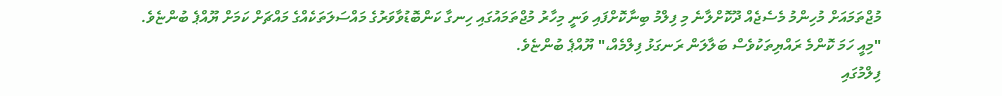މުޖްތަމައަށް މުހިންމު މެސެޖެއް ދޫކޮށްލާނެ މި ފިލްމު ބިނާކޮށްފައި ވަނީ މިހާރު މުޖްތަމައުގައި ހިނގާ ކަންބޮޑުވާވަރުގެ މައްސަލަތަކެއްގެ މައްޗަށް ކަމަށް ޔޫއްޕެ ބުންޏެވެ.
"މިއީ ހަމަ ކޮންމެ ރައްޔިތަކުވެސް ބަލާލަން ރަނގަޅު ފިލްމެއް،" ޔޫއްޕެ ބުންޏެވެ.
ފިލްމުގައި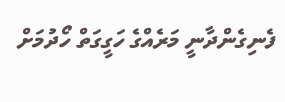ފެނިގެންދާނީ މަރެއްގެ ހަގީގަތް ހޯދުމަށް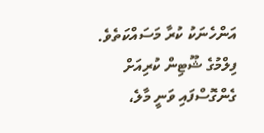އަންހެނަކު ކުރާ މަސައްކަތެވެ. ފިލްމުގެ ޝޫޓިން ކުރިއަށް ގެންގޮސްފައި ވަނީ މާލެ،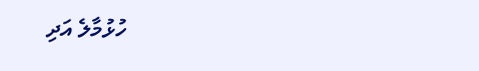ހުޅުމާލެ އަދި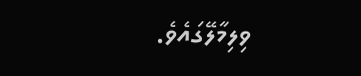ވިލިމާލޭގައެވެ.